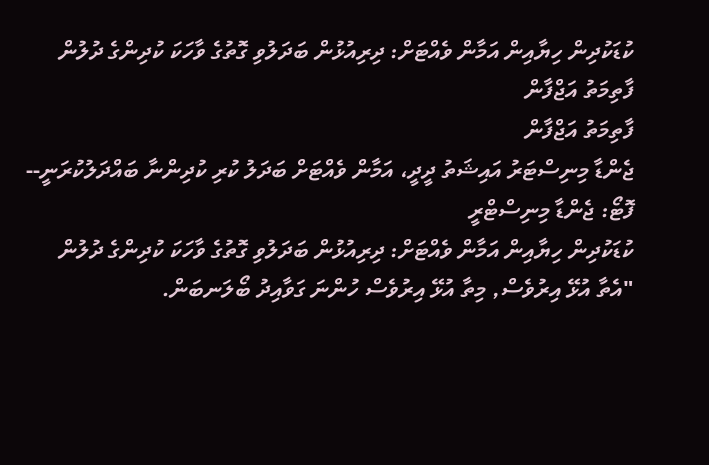ކުޑަކުދިން ހިޔާއިން އަމާން ވެއްޓަށް: ދިރިއުޅުން ބަދަލުވި ގޮތުގެ ވާހަކަ ކުދިންގެ ދުލުން
ފާތިމަތު އަޖްފާން
ފާތިމަތު އަޖްފާން
ޖެންޑާ މިނިސްޓަރު އައިޝަތު ދީދީ، އަމާން ވެއްޓަށް ބަދަލު ކުރި ކުދިންނާ ބައްދަލުކުރަނީ-- ފޮޓޯ: ޖެންޑާ މިނިސްޓްރީ
ކުޑަކުދިން ހިޔާއިން އަމާން ވެއްޓަށް: ދިރިއުޅުން ބަދަލުވި ގޮތުގެ ވާހަކަ ކުދިންގެ ދުލުން
"އެތާ އުޅޭ އިރުވެސް, މިތާ އުޅޭ އިރުވެސް ހުންނަ ގަވާއިދު ބޯލަނބަން.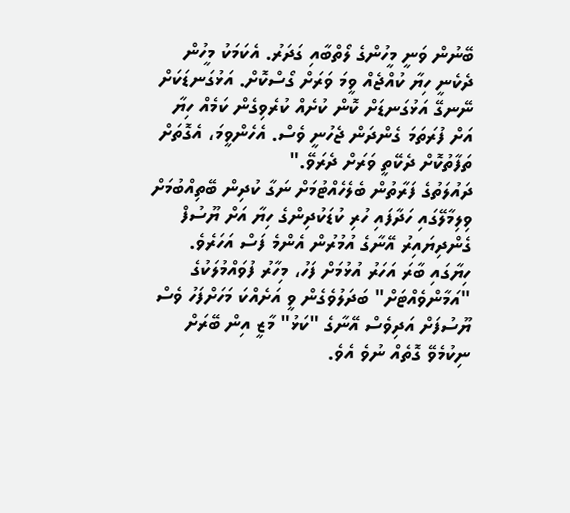ބޭނުން ވަނީ މީހުންގެ ލޯތްބާއި ގަދަރު. އެކަމަކު މީހުން ދެކެނީ ހިޔާ ކުއްޖެއް ވީމަ ވަރަށް ގޯސްކޮށް. އަޅުގަނޑަކަށް ނޭނގޭ އަޅުގަނޑަށް ކޮން ކުށެއް ކުރެވިގެން ކަމެއް ހިޔާ އަށް ފުރަތަމަ ގެންދަން ޖެހުނީ ވެސް. އެހެންވީމަ، އެގޮތަށް ތަފާތުކޮށް ދެކޭތީ ވަރަށް ދެރަވޭ."
ދައުލަތުގެ ފަރާތުން ބެލެހެއްޓުމަށް ނަގާ ކުދިން ބޭތިއްބުމަށް ވިލިމާލޭގައި ހަދާފައި ހުރި ކުޑަކުދިންގެ ހިޔާ އަށް ޔޫސުފް ގެންދިޔައިރު އޭނާގެ އުމުރުން އެންމެ ފަސް އަހަރެވެ. ހިޔާގައި ބާރަ އަހަރު އުޅުމަށް ފަހު، މިހާރު ފުވައްމުލަކުގެ "އަމާންވެއްޓަށް" ބަދަލުވެގެން ވީ އަށެއްކަ މަހަށްފަހު ވެސް ޔޫސުފަށް އަދިވެސް އޭނާގެ "ކަޅު" މާޒީ އިން ބޭރަށް ނިކުމެވޭ ގޮތެއް ނުވެ އެވެ.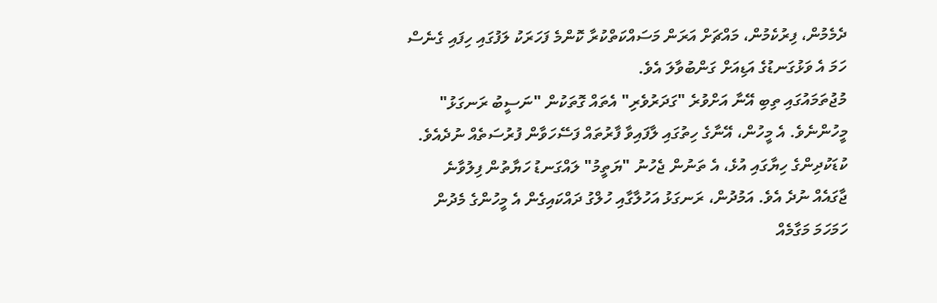ދެމެމުން، ފިރުކެމުން، މައްޗަށް އަރަން މަސައްކަތްކުރާ ކޮންމެ ފަހަރަކު ލަފުގައި ހިފައި ގެނެސް ހަމަ އެ ވަޅުގަނޑުގެ އަޑިއަށް ގަންބުވާލަ އެވެ.
މުޖުތަމައުގައި ތިބި އޭނާ އަށްވުރެ "ގަދަރުވެރި" އެތައް ގޮތަކުން "ނަސީބު ރަނގަޅު" މީހުންނެވެ. އެ މީހުން، އޭނާގެ ހިތުގައި ލާފައިވާ ފާރުތައް ފަސޭހަވާން ފުރުސަތެއް ނުދެއެވެ. ކުޑަކުދިންގެ ހިޔާގައި އުޅެ، އެ ތަނުން ޖެހުނު "ޔަތީމު" ލައްގަނޑު ހަޔާތުން ފިލުވާނެ ޖާގައެއް ނުދެ އެވެ. އަމުދުން، ރަނގަޅު އަހުލާގާއި ހުލްގު ދައްކައިގެން އެ މީހުންގެ މެދުން ހަމަހަމަ މަގާމެއް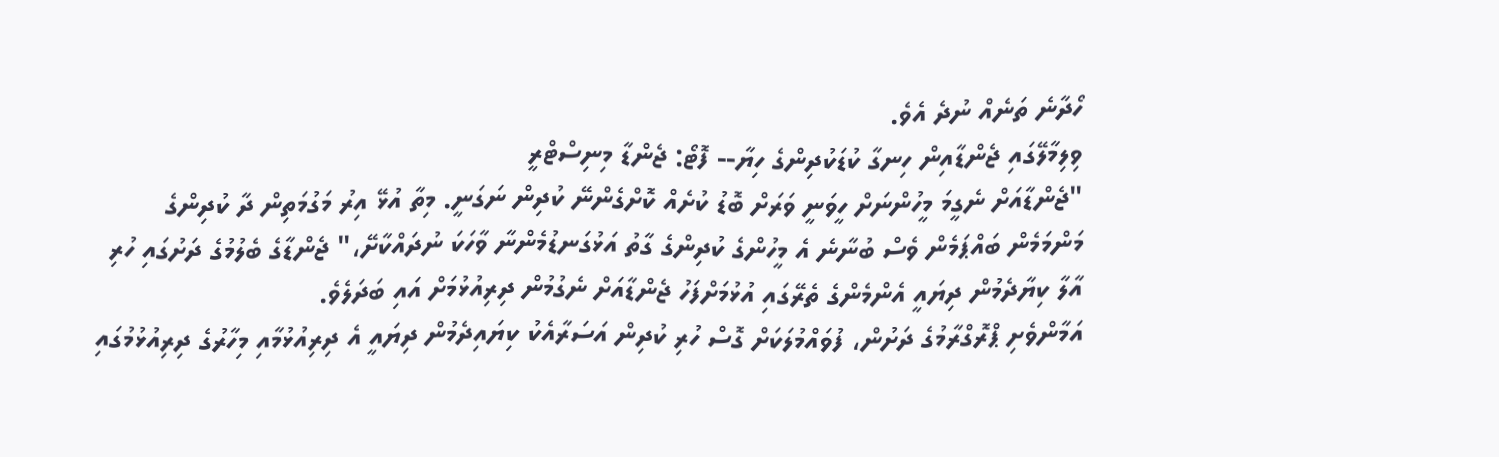ހޯދާނެ ތަނެއް ނުދެ އެވެ.
ވިލިމާލޭގައި ޖެންޑާއިން ހިނގާ ކުޑަކުދިންގެ ހިޔާ-- ފޮޓޯ: ޖެންޑާ މިނިސްޓްރީ
"ޖެންޑާއަށް ނެގީމަ މީހުންނަށް ހީވަނީ ވަރަށް ބޮޑު ކުށެއް ކޮށްގެންނޭ ކުދިން ނަގަނީ. މިތާ އުޅޭ އިރު މަގުމަތިން ދާ ކުދިންގެ މަންމަމެން ބައްޕަމެން ވެސް ބުނާނެ އެ މީހުންގެ ކުދިންގެ ގާތު އަޅުގަނޑުމެންނާ ވާހަކަ ނުދައްކާށޭ،" ޖެންޑާގެ ބެލުމުގެ ދަށުގައި ހުރި އާލާ ކިޔާދެމުން ދިޔައީ އެންމެންގެ ތެރޭގައި އުޅުމަށްފަހު ޖެންޑާއަށް ނެގުމުން ދިރިއުޅުމަށް އައި ބަދަލެވެ.
އަމާންވެށި ޕްރޮގްރާމުގެ ދަށުން، ފުވައްމުލަކަށް ގޮސް ހުރި ކުދިން އަސަރާއެކު ކިޔައިދެމުން ދިޔައީ އެ ދިރިއުޅުމާއި މިހާރުގެ ދިރިއުޅުމުގައި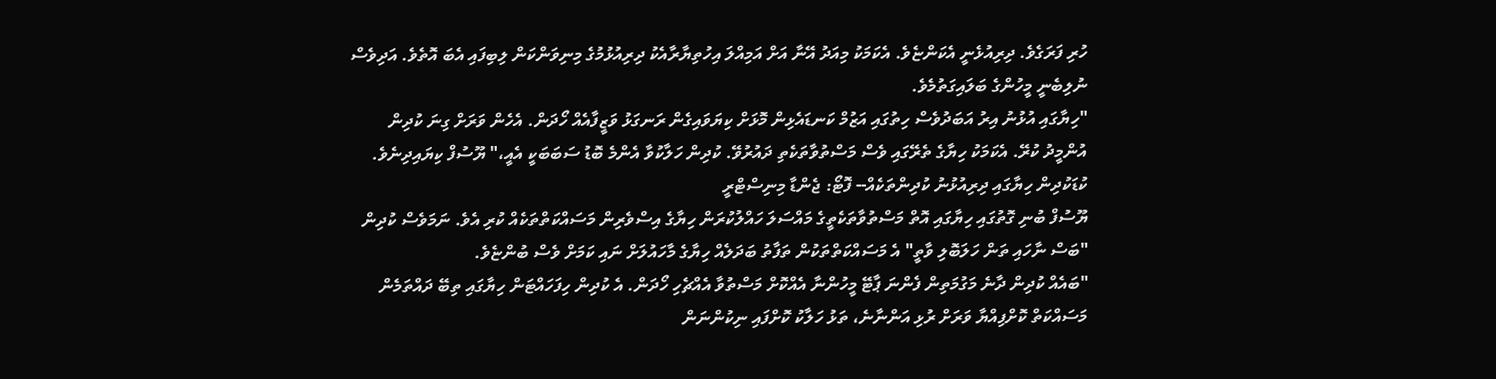ހުރި ފަރަގެވެ. ދިރިއުޅެނީ އެކަންޏެވެ. އެކަމަކު މިއަދު އޭނާ އަށް އަމިއްލަ އިހުތިޔާރާއެކު ދިރިއުޅުމުގެ މިނިވަންކަން ލިބިފައި އެބަ އޮތެވެ. އަދިވެސް ނުލިބެނީ މީހުންގެ ބަލައިގަތުމެވެ.
"ހިޔާގައި އުޅުނު އިރު އަބަދުވެސް ހިތުގައި އަޒުމް ކަނޑައެޅިން މޮޅަށް ކިޔަވައިގެން ރަނގަޅު ވަޒީފާއެއް ހޯދަން. އެހެން ވަރަށް ގިނަ ކުދިން އުންމީދު ކުރޭ. އެކަމަކު ހިޔާގެ ތެރޭގައި ވެސް މަސްތުވާތަކެތި ދައުރުވޭ. ކުދިން ހަލާކުވާ އެންމެ ބޮޑު ސަބަބަކީ އެއީ،" ޔޫސުފް ކިޔައިދިނެވެ.
ކުޑަކުދިން ހިޔާގައި ދިރިއުޅުނު ކުދިންތަކެއް-- ފޮޓޯ: ޖެންޑާ މިނިސްޓްރީ
ޔޫސުފް ބުނި ގޮތުގައި ހިޔާގައި އޮތް މަސްތުވާތަކެތީގެ މައްސަލަ ހައްލުކުރަން ހިޔާގެ އިސްވެރިން މަސައްކަތްތަކެއް ކުރި އެވެ. ނަމަވެސް ކުދިން "ބަސް ނާހައި ތަން ހަލަބޮލި ވާތީ" އެ މަސައްކަތްތަކުން ތަފާތު ބަދަލެއް ހިޔާގެ މާހައުލަށް ނައި ކަމަށް ވެސް ބުންޏެވެ.
"ބައެއް ކުދިން ދާނެ މަގުމަތިން ފެންނަ ޕާޓޭ މީހުންނާ އެއްކޮށް މަސްތުވާ އެއްޗެހި ހޯދަން. އެ ކުދިން ހިފަހައްޓަން ހިޔާގައި ތިބޭ ދައްތަމެން މަސައްކަތް ކޮށްފިއްޔާ ވަރަށް ރުޅި އަންނާނެ، ތަޅު ހަލާކު ކޮށްފައި ނިކުންނަން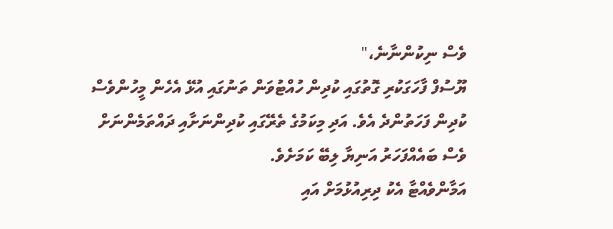ވެސް ނިކުންނާނެ،"
ޔޫސުފް ފާހަގަކުރި ގޮތުގައި ކުދިން ހުއްޓުވަން ތަނުގައި އުޅޭ އެހެން މީހުންވެސް ކުދިން ފަހަތުންދެ އެވެ. އަދި މިކަމުގެ ތެރޭގައި ކުދިންނަށާއި ދައްތަމެންނަށް ވެސް ބައެއްފަހަރު އަނިޔާ ލިބޭ ކަމަށެވެ.
އަމާންވެއްޓާ އެކު ދިރިއުޅުމަށް އައި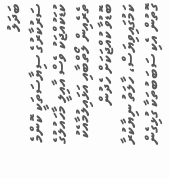ބަދަލު
ސަރުކާރުގެ ސިޔާސަތަކީ ކޮންމެ ކުޑަކުއްޖަކު ވެސް އާއިލީ މާހައުލުގެ ތެރެއިން ލޯތްބާއި އަޅައިލުމާއެކު ބޮޑުވާ ކުއްޖަކަށް ހެދުން ކަމުގައިވިޔަސް، ހާލަތު ނިޔާކުރާ ގޮތުން އެކި ސަބަބުތަކާ ގުޅިގެން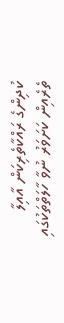ކުދިންގެ ރައްކާތެރިކަން އާއިލާ ތެރެއިން ކަށަވަރު ނުވާ ހާލަތްތަކުގައި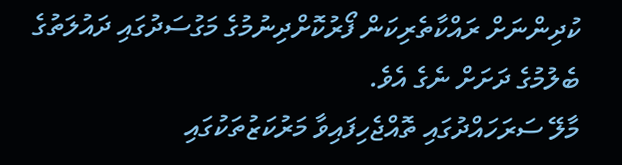ކުދިންނަށް ރައްކާތެރިކަން ފޯރުކޮށްދިނުމުގެ މަގުސަދުގައި ދައުލަތުގެ ބެލުމުގެ ދަށަށް ނެގެ އެވެ.
މާލޭ ސަރަހައްދުގައި ތޮއްޖެހިފައިވާ މަރުކަޒުތަކުގައި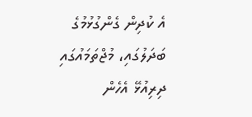އެ ކުދިން ގެންގުޅުމުގެ ބަދަލުގައި، މުޖްތަމައުގައި ދިރިއުޅޭ އެހެން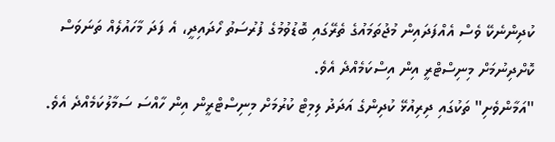ކުދިންނެކޭ ވެސް އެއްފަދައިން މުޖުތަމައުގެ ތެރޭގައި ބޮޑުވުމުގެ ފުރުސަތު ހޯދައިދީ، އެ ފަދަ މާހައުލެއް ތަނަވަސް ކޮށްދިނުމަށް މިނިސްޓްރީ އިން އިސްކަމެއްދެ އެވެ.
"އަމާންވެށި" ތަކުގައި ދިރިއުޅޭ ކުދިންގެ އަދަދު ލިމިޓް ކުރުމަށް މިނިސްޓްރީން އިން ހާއްސަ ސަމާލުކަމެއްދެ އެވެ.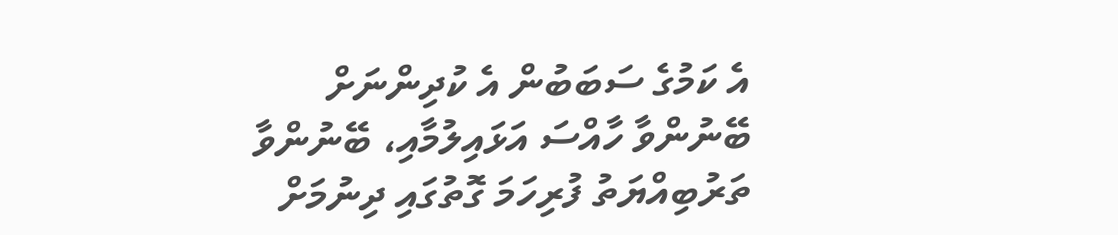އެ ކަމުގެ ސަބަބުން އެ ކުދިންނަށް ބޭނުންވާ ހާއްސަ އަޅައިލުމާއި، ބޭނުންވާ ތަރުބިއްޔަތު ފުރިހަމަ ގޮތުގައި ދިނުމަށް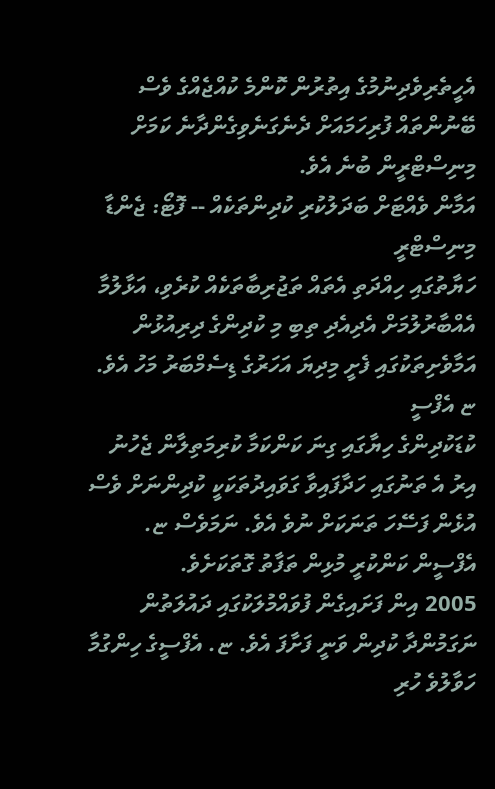އެހީތެރިވެދިނުމުގެ އިތުރުން ކޮންމެ ކުއްޖެއްގެ ވެސް ބޭނުންތައް ފުރިހަމައަށް ދެނެގަނެވިގެންދާނެ ކަމަށް މިނިސްޓްރީން ބުނެ އެވެ.
އަމާން ވެއްޓަށް ބަދަލުކުރި ކުދިންތަކެއް -- ފޮޓޯ: ޖެންޑާ މިނިސްޓްރީ
ހަޔާތުގައި ހިއްދަތި އެތައް ތަޖުރިބާތަކެއް ކުރެވި، އަޅާލުމާ އެއްބާރުލުމަށް އެދިއެދި ތިބި މި ކުދިންގެ ދިރިއުޅުން އަމާވެށިތަކުގައި ފެށީ މިދިޔަ އަހަރުގެ ޑިސެމްބަރު މަހު އެވެ.
ޏ އެފްސީ
ކުޑަކުދިންގެ ހިޔާގައި ގިނަ ކަންކަމާ ކުރިމަތިލާން ޖެހުނު އިރު އެ ތަނުގައި ހަދާފައިވާ ގަވައިދުތަކަކީ ކުދިންނަށް ވެސް އުޅެން ފަސޭހަ ތަނަކަށް ނުވެ އެވެ. ނަމަވެސް ޏ. އެފްސީން ކަންކުރީ މުޅިން ތަފާތު ގޮތަކަށެވެ.
2005 އިން ފަށައިގެން ފުވައްމުލަކުގައި ދައުލަތުން ނަގަމުންދާ ކުދިން ވަނީ ފަށާފަ އެވެ. ޏ. އެފްސީގެ ހިންގުމާ ހަވާލުވެ ހުރި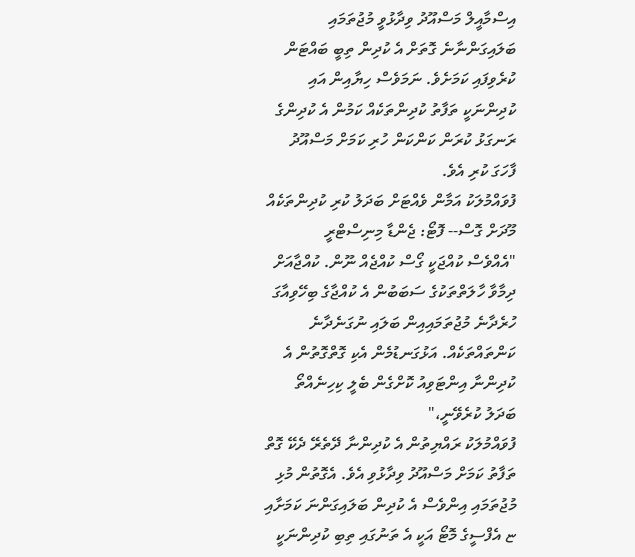އިސްމާއީލް މަސްއޫދު ވިދާޅުވީ މުޖުތަމައި ބަލައިގަންނާނެ ގޮތަށް އެ ކުދިން ތިބީ ބައްޓަން ކުރެވިފައި ކަމަށެވެ. ނަމަވެސް ހިޔާއިން އައި ކުދިންނަކީ ތަފާތު ކުދިންތަކެއް ކަމުން އެ ކުދިންގެ ރަނގަޅު ކުރަން ކަންކަން ހުރި ކަމަށް މަސްއޫދު ފާހަގަ ކުރި އެވެ.
ފުވައްމުލަކު އަމާން ވެއްޓަށް ބަދަލު ކުރި ކުދިންތަކެއް މޫދަށް ގޮސް-- ފޮޓޯ: ޖެންޑާ މިނިސްޓްރީ
"އެއްވެސް ކުއްޖަކީ ގޯސް ކުއްޖެއް ނޫން. ކުއްޖާއަށް ދިމާވާ ހާލަތްތަކުގެ ސަބަބުން އެ ކުއްޖާގެ ބިހޭވިއާގަ ހުރެދާނެ މުޖުތަމައިއިން ބަލައި ނުގަނެދާނެ ކަންތައްތަކެއް. އަޅުގަނޑުމެން އެކި ގޮތްގޮތުން އެ ކުދިންނާ އިންޓަވިއު ކޮށްގެން ބެލީ ކިހިނެއްތޯ ބަދަލު ކުރެވޭނީ،"
ފުވައްމުލަކު ރައްޔިތުން އެ ކުދިންނާ ދޭތެރޭ ދެކޭ ގޮތް ތަފާތު ކަމަށް މަސްއޫދު ވިދާޅުވި އެވެ. އެގޮތުން މުޅި މުޖުތަމައި އިންވެސް އެ ކުދިން ބަލައިގަންނަ ކަމަށާއި ޏ އެފްސީގެ މޮޓޯ އަކީ އެ ތަނުގައި ތިބި ކުދިންނަކީ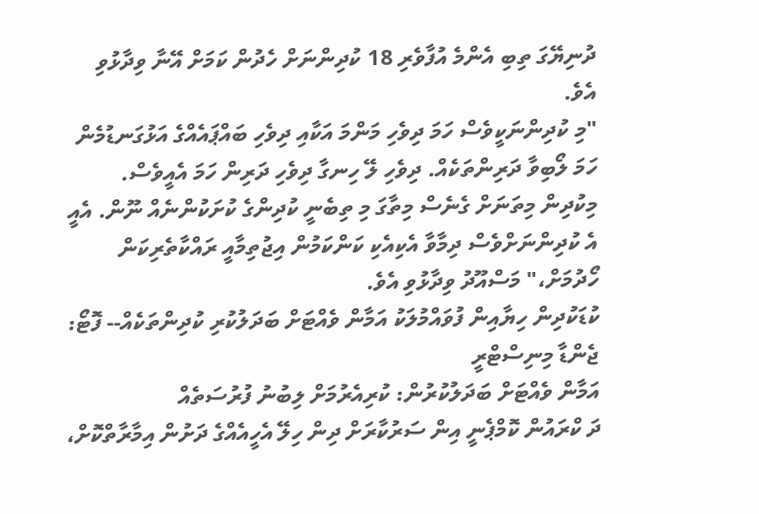ދުނިޔޭގަ ތިބި އެންމެ އުފާވެރި 18 ކުދިންނަށް ހެދުން ކަމަށް އޭނާ ވިދާޅުވި އެވެ.
"މި ކުދިންނަކީވެސް ހަމަ ދިވެހި މަންމަ އަކާއި ދިވެހި ބައްޕައެއްގެ އަޅުގަނޑުމެން ހަމަ ލޯބިވާ ދަރިންތަކެއް. ދިވެހި ލޭ ހިނގާ ދިވެހި ދަރިން ހަމަ އެއީވެސް. މިކުދިން މިތަނަށް ގެނެސް މިތާގަ މި ތިބެނީ ކުދިންގެ ކުށަކުންނެއް ނޫން. އެއީ އެ ކުދިންނަށްވެސް ދިމާވާ އެކިއެކި ކަންކަމުން އިޖުތިމާއީ ރައްކާތެރިކަން ހޯދުމަށް،" މަސްއޫދު ވިދާޅުވި އެވެ.
ކުޑަކުދިން ހިޔާއިން ފުވައްމުލަކު އަމާން ވެއްޓަށް ބަދަލުކުރި ކުދިންތަކެއް-- ފޮޓޯ: ޖެންޑާ މިނިސްޓްރީ
އަމާން ވެއްޓަށް ބަދަލުކުރުން: ކުރިއެރުމަށް ލިބުނު ފުރުސަތެއް
ދަ ކްރައުން ކޮމްޕެނީ އިން ސަރުކާރަށް ދިން ހިލޭ އެހީއެއްގެ ދަށުން އިމާރާތްކޮށް،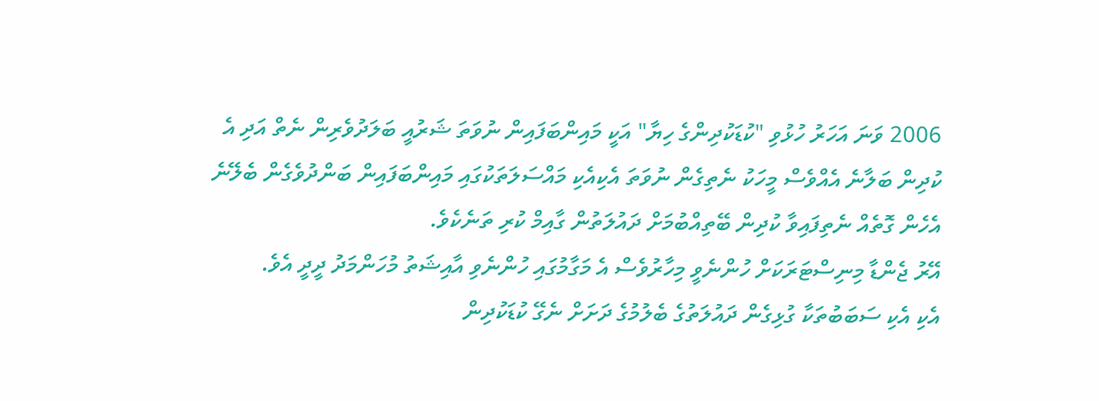2006 ވަނަ އަހަރު ހުޅުވި "ކުޑަކުދިންގެ ހިޔާ" އަކީ މައިންބަފައިން ނުވަތަ ޝަރުއީ ބަލަދުވެރިން ނެތް އަދި އެ ކުދިން ބަލާނެ އެއްވެސް މީހަކު ނެތިގެން ނުވަތަ އެކިއެކި މައްސަލަތަކުގައި މައިންބަފައިން ބަންދުވެގެން ބެލޭނެ އެހެން ގޮތެއް ނެތިފައިވާ ކުދިން ބޭތިއްބުމަށް ދައުލަތުން ގާއިމް ކުރި ތަނެކެވެ.
އޭރު ޖެންޑާ މިނިސްޓަރަކަށް ހުންނެވީ މިހާރުވެސް އެ މަގާމުގައި ހުންނެވި އާއިޝަތު މުހަންމަދު ދީދީ އެވެ.
އެކި އެކި ސަބަބުތަކާ ގުޅިގެން ދައުލަތުގެ ބެލުމުގެ ދަށަށް ނެގޭ ކުޑަކުދިން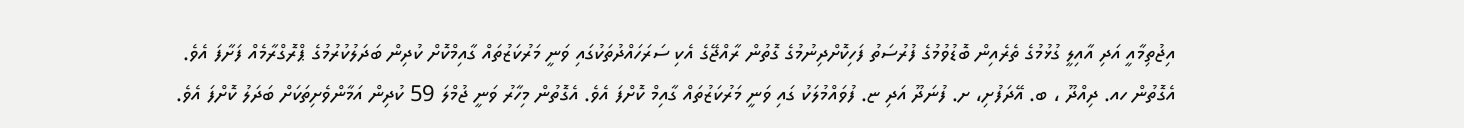އިޖުތިމާއީ އަދި އާއިލީ ގުޅުމުގެ ތެރެއިން ބޮޑުވުމުގެ ފުރުސަތު ފަހިކޮށްދިނުމުގެ ގޮތުން ރާއްޖޭގެ އެކި ސަރަހައްދުތަކުގައި ވަނީ މަރުކަޒުތައް ގާއިމްކޮށް ކުދިން ބަދަލުކުރުމުގެ ޕްރޮގްރާމެއް ފަށާފަ އެވެ.
އެގޮތުން ހއ. ދިއްދޫ ، ބ. އޭދަފުށި، ށ. ފުނަދޫ އަދި ޏ. ފުވައްމުލަކު ގައި ވަނީ މަރުކަޒުތައް ގާއިމް ކޮށްފަ އެވެ. އެގޮތުން މިހާރު ވަނީ ޖުމްލަ 59 ކުދިން އަމާންވެށިތަކަށް ބަދަލު ކޮށްފަ އެވެ.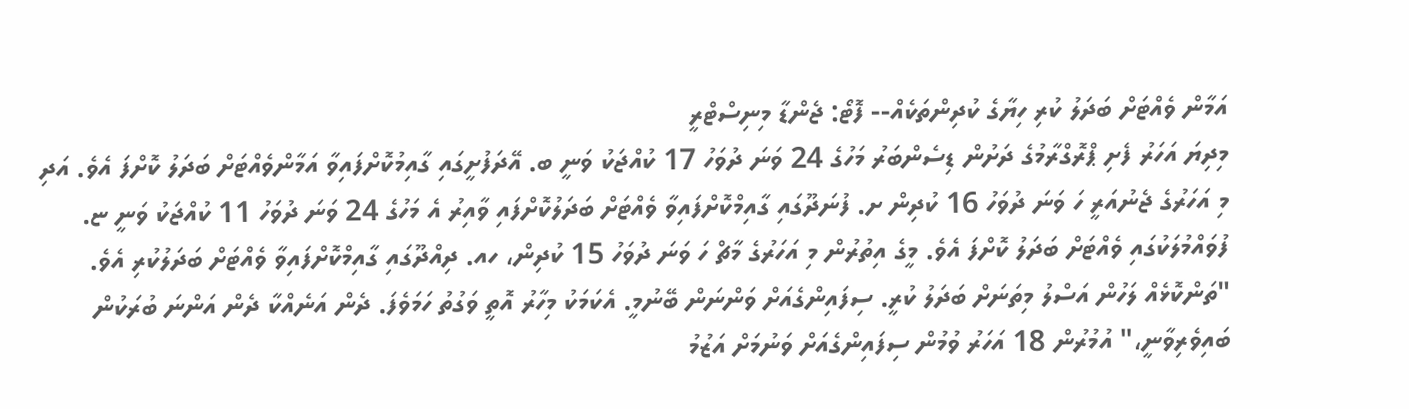އަމާން ވެއްޓަށް ބަދަލު ކުރި ހިޔާގެ ކުދިންތަކެއް-- ފޮޓޯ: ޖެންޑާ މިނިސްޓްރީ
މިދިޔަ އަހަރު ފެށި ޕްރޮގްރާމުގެ ދަށުން ޑިސެންބަރު މަހުގެ 24 ވަނަ ދުވަހު 17 ކުއްޖަކު ވަނީ ބ. އޭދަފުށީގައި ގާއިމުކޮށްފައިވާ އަމާންވެއްޓަށް ބަދަލު ކޮށްފަ އެވެ. އަދި މި އަހަރުގެ ޖެނުއަރީ ހަ ވަނަ ދުވަހު 16 ކުދިން ށ. ފުނަދޫގައި ގާއިމްކޮށްފައިވާ ވެއްޓަށް ބަދަލުކޮށްފައި ވާއިރު އެ މަހުގެ 24 ވަނަ ދުވަހު 11 ކުއްޖަކު ވަނީ ޏ. ފުވައްމުލަކުގައި ވެއްޓަށް ބަދަލު ކޮށްފަ އެވެ. މީގެ އިތުރުން މި އަހަރުގެ މާޗް ހަ ވަނަ ދުވަހު 15 ކުދިން، ހއ. ދިއްދޫގައި ގާއިމްކޮށްފައިވާ ވެއްޓަށް ބަދަލުކުރި އެވެ.
"ތަންކޮޅެއް ލަހުން އަސްލު މިތަނަށް ބަދަލު ކުރީ. ސިފައިންގެއަށް ވަންނަން ބޭނުމީ. އެކަމަކު މިހާރު އޮތީ ވަގުތު ހަމަވެފަ. ދެން އަނެއްކާ ދެން އަންނަ ބުރަކުން ބައިވެރިވާނީ،" އުމުރުން 18 އަހަރު ވުމުން ސިފައިންގެއަށް ވަނުމަށް އަޒުމު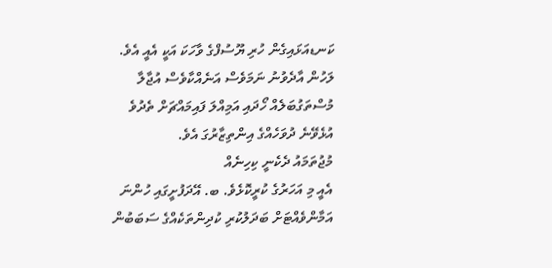ކަނޑއަޅައިގެން ހުރި ޔޫސުފްގެ ވާހަކަ އަކީ އެއީ އެވެ.
ލަހުން އާދެވުނު ނަމަވެސް އަނެއްކާވެސް އުޖާލާ މުސްތަގުބަލެއް ހޯދައި އަމިއްލަ ފައިމައްޗަށް ތެދުވެ އުޅެވޭނެ ދުވަހެއްގެ އިންތިޒާރުގަ އެވެ.
މުޖުތަމައު ދެކެނީ ކިހިނެއް
އެއީ މި އަހަރުގެ ކުރީކޮޅެވެ. ބ. އޭދަފުށީގައި ހުންނަ އަމާންވެއްޓަށް ބަދަލުކުރި ކުދިންތަކެއްގެ ސަބަބުން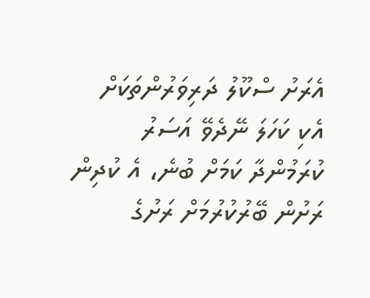އެރަށު ސްކޫލު ދަރިވަރުންތަކަށް އެކި ކަހަލަ ނޭދެވޭ އަސަރު ކުރަމުންދާ ކަމަށް ބުނެ، އެ ކުދިން ރަށުން ބޭރުކުރުމަށް ރަށުގެ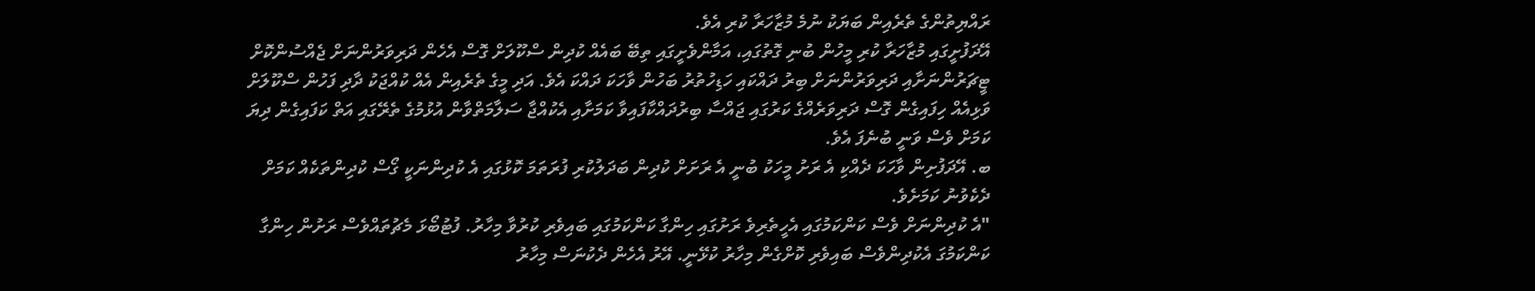ރައްޔިތުންގެ ތެރެއިން ބަޔަކު ނުމެ މުޒާހަރާ ކުރި އެވެ.
އޭދަފުށީގައި މުޒާހަރާ ކުރި މީހުން ބުނި ގޮތުގައި، އަމާންވެށީގައި ތިބޭ ބައެއް ކުދިން ސްކޫލަށް ގޮސް އެހެން ދަރިވަރުންނަށް ޖެއްސުންކޮށް ޓީޗަރުންނަށާއި ދަރިވަރުންނަށް ބިރު ދައްކައި ހަޑިހުތުރު ބަހުން ވާހަކަ ދައްކަ އެވެ. އަދި މީގެ ތެރެއިން އެއް ކުއްޖަކު ދާދި ފަހުން ސްކޫލަށް ވަޅިއެއް ހިފައިގެން ގޮސް ދަރިވަރެއްގެ ކަރުގައި ޖައްސާ ބިރުދައްކާފައިވާ ކަމަށާއި އެކުއްޖާ ސަލާމަތްވާން އުޅުމުގެ ތެރޭގައި އަތް ކަފައިގެން ދިޔަ ކަމަށް ވެސް ވަނީ ބުނެފަ އެވެ.
ބ. އޭދަފުށިން ވާހަކަ ދެއްކި އެ ރަށު މީހަކު ބުނީ އެ ރަށަށް ކުދިން ބަދަލުކުރި ފުރަތަމަ ކޮޅުގައި އެ ކުދިންނަކީ ގޯސް ކުދިންތަކެއް ކަމަށް ދެކެވުނު ކަމަށެވެ.
"އެ ކުދިންނަށް ވެސް ކަންކަމުގައި އެހީތެރިވެ ރަށުގައި ހިންގާ ކަންކަމުގައި ބައިވެރި ކުރުވާ މިހާރު. ފުޓުބޯޅަ މެޗުތައްވެސް ރަށުން ހިންގާ ކަންކަމުގަ އެކުދިންވެސް ބައިވެރި ކޮށްގެން މިހާރު ކުޅޭނީ. އޭރު އެހެން ދެކުނަސް މިހާރު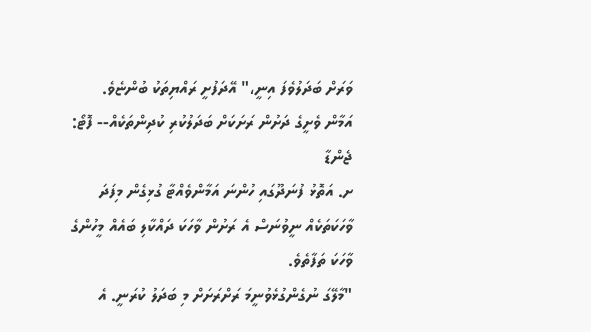ވަރަށް ބަދަލުވެފަ އިނީ،" އޭދަފުށީ ރައްޔިތަކު ބުންޏެވެ.
އަމާން ވެށީގެ ދަށުން ރަށަކަށް ބަދަލުކުރި ކުދިންތަކެއް-- ފޮޓޯ: ޖެންޑާ
ށ. އަތޮޅު ފުނަދޫގައި ހުންނަ އަމާންވެއްޓާ ގުޅިގެން މިފަދަ ވާހަކަތަކެއް ނީވުނަސް އެ ރަށުން ވާހަކަ ދައްކާލި ބައެއް މީހުންގެ ވާހަކަ ތަފާތެވެ.
"މާލޭގަ ނުގެންގުޅެވުނީމަ ރަށްރަށަށް މި ބަދަލު ކުރަނީ. އެ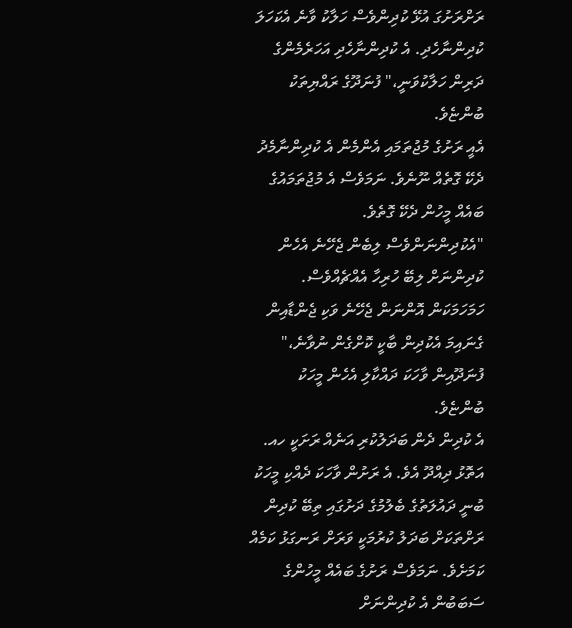ރަށްރަށުގަ އުޅޭ ކުދިންވެސް ހަލާކު ވާނެ އެކަހަލަ ކުދިންނާހެދި. އެ ކުދިންނާހެދި އަހަރެމެންގެ ދަރިން ހަލާކުވަނީ،" ފުނަދޫގެ ރައްޔިތަކު ބުންޏެވެ.
އެއީ ރަށުގެ މުޖުތަމައި އެންމެން އެ ކުދިންނާމެދު ދެކޭ ގޮތެއް ނޫނެވެ. ނަމަވެސް އެ މުޖުތަމައުގެ ބައެއް މީހުން ދެކޭ ގޮތެވެ.
"އެކުދިންނަންވެސް ލިބެން ޖެހޭނެ އެހެން ކުދިންނަށް ލިބޭ ހުރިހާ އެއްޗެއްވެސް. ހަމަހަމަކަން އޮންނަން ޖެހޭނެ ވަކި ޖެންޑާއިން ގެނައިމަ އެކުދިން ބާކީ ކޮށްގެން ނުވާނެ،" ފުނަދޫއިން ވާހަކަ ދައްކާލި އެހެން މީހަކު ބުންޏެވެ.
އެ ކުދިން ދެން ބަދަލުކުރި އަނެއް ރަށަކީ ހއ. އަތޮޅު ދިއްދޫ އެވެ. އެ ރަށުން ވާހަކަ ދެއްކި މީހަކު ބުނީ ދައުލަތުގެ ބެލުމުގެ ދަށުގައި ތިބޭ ކުދިން ރަށްތަކަށް ބަދަލު ކުރުމަކީ ވަރަށް ރަނގަޅު ކަމެއް ކަމަށެވެ. ނަމަވެސް ރަށުގެ ބައެއް މީހުންގެ ސަބަބުން އެ ކުދިންނަށް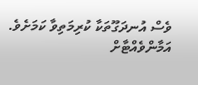ވެސް އުނދަގޫތަކާ ކުރިމަތިވާ ކަމަށެވެ.
އަމާންވެއްޓާށް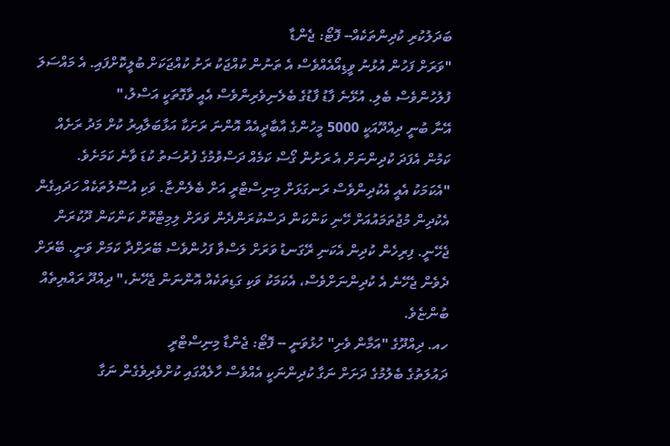ބަދަލުކުރި ކުދިންތަކެއް-- ފޮޓޯ: ޖެންޑާ
"ވަރަށް ފަހުން އުޅުނު ވީޑިއޯއެއްވެސް އެ ތަނުން ކުއްޖަކު ރަށު ކުއްޖަކަށް ބުލީކޮށްފައި. އެ މައްސަލަ ފުލުހުންވެސް ބެލި. އުޅޭނެ ފާޑު ފާޑުގެ ބެލެނިވެރިންވެސް އެއީ ވާގޮތަކީ އަސްލު،"
އޭނާ ބުނީ ދިއްދޫއަކީ 5000 މީހުންގެ އާބާދީއެއް އޮންނަ ރަށަކާ އަޅާބަލާއިރު ކުށް މަދު ރަށެއް ކަމުން އެފަދަ ކުދިންނަށް އެ ރަށުން ގޯސް ކަމެއް ދަސްވުމުގެ ފުރުސަތު ކުޑަ ވާނެ ކަމަށެވެ.
"އެކަމަކު އެއީ އެކުދިންވެސް ރަނގަޅަށް މިނިސްޓްރީ އަށް ބެލެންޏާ. ވަކި އުސޫލުތަކެއް ހަދައިގެން އެކުދިން މުޖުތަމައުއަށް ހޭނި ކަންކަން ދަސްކުރަންދެން ވަރަށް ލިމިޓްކޮށް ކަންކަން ދޫކުރަން ޖެހޭނީ. ފިރިހެން ކުދިން އެކަނި ރޭގަނޑު ވަރަށް ލަސްވާ ފަހުންވެސް ބޭރަށްދާ ކަމަށް ވަނީ. ބޭރަށް ދެވެން ޖެހޭނެ އެ ކުދިންނަށްވެސް، އެކަމަކު ވަކި ގަޑިތަކެއް އޮންނަން ޖެހޭނެ،" ދިއްދޫ ރައްޔިތެއް ބުންޏެވެ.
ހއ. ދިއްދޫގެ "އަމާން ވެށި" ހުޅުވަނީ -- ފޮޓޯ: ޖެންޑާ މިނިސްޓްރީ
ދައުލަތުގެ ބެލުމުގެ ދަށަށް ނަގާ ކުދިންނަކީ އެއްވެސް ހާލެއްގައި ކުށްވެރިވެގެން ނަގާ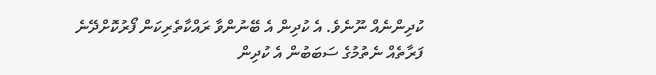ކުދިންނެއް ނޫނެވެ. އެ ކުދިން އެ ބޭނުންވާ ރައްކާތެރިކަން ފޯރުކޮށްދޭނެ ފަރާތެއް ނެތުމުގެ ސަބަބުން އެ ކުދިން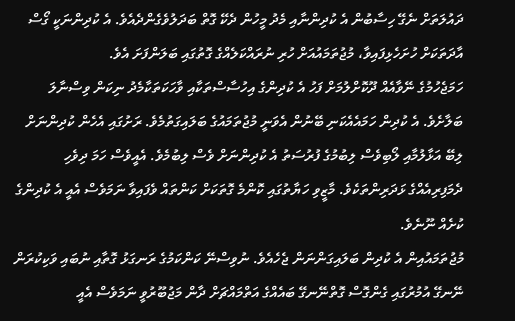ދައުލަތަށް ނެގޭ ހިސާބުން އެ ކުދިންނާއި މެދު މީހުން ދެކޭ ގޮތް ބަދަލުވެގެންދެއެވެ. އެ ކުދިންނަކީ ގޯސް އާދަތަކަށް ހުށަހެޅިފައިވާ، މުޖުތަމައުއަށް ހުރި ނުރައްކަލެއްގެ ގޮތުގައި ބަލަންފަށަ އެވެ.
ހަމަޖެހުމުގެ ނޭވާއެއް ދޫކޮށްލުމަށް ފަހު އެ ކުދިންގެ އިހުސާސްތަކާއި ވާހަކަތަކާމެދު ނިކަން ވިސްނާލަ ބަލާށެވެ. އެ ކުދިން ހަމައެއެކަނި ބޭނުން އެވަނީ މުޖުތަމައުގެ ބަލައިގަތުމެވެ. ރަށުގައި އެހެން ކުދިންނަށް ލިބޭ އަޅާލުމާއި ލޯބިވެސް ލިބުމުގެ ފުރުސަތު އެ ކުދިންނަށް ވެސް ލިބުމެވެ. އެއީވެސް ހަމަ ދިވެހި ދެމަފިރިއެއްގެ ޅަދަރިންތަކެވެ. މާޒީވި ހަޔާތުގައި ކޮންމެ ގޮތަކަށް ކަންތައް ވެފައިވާ ނަމަވެސް އެއީ އެ ކުދިންގެ ކުށެއް ނޫނެވެ.
މުޖުތަމައުއިން އެ ކުދިން ބަލައިގަންނަން ޖެހެއެވެ. ނުވިސްނޭ ކަންކަމުގެ ރަނގަޅު ގޮތާއި ނުބައި ވަކިކުރަން ނޭނގޭ އުމުރުގައި ގެންގޮސް ގޮތްނޭނގޭ ބައެއްގެ އަތްމައްޗަށް ދާން މަޖުބޫރުވީ ނަމަވެސް އެއީ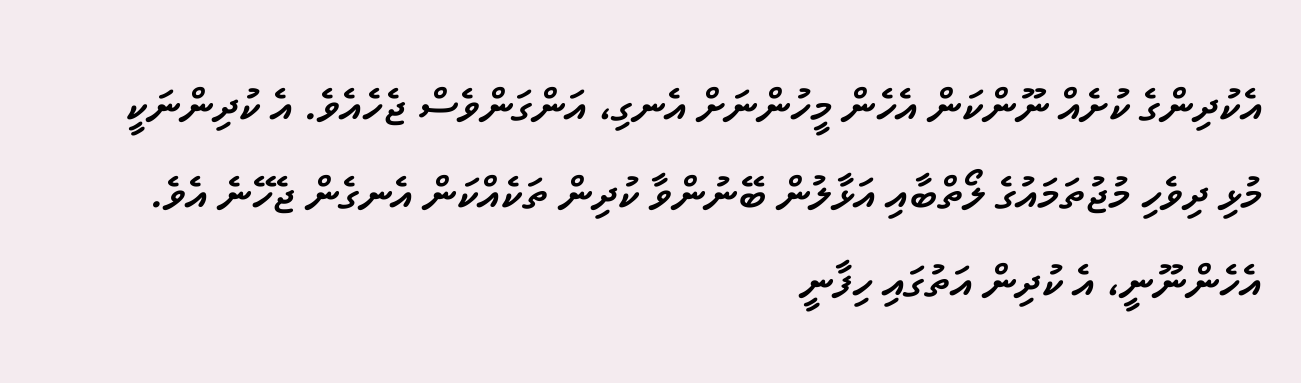އެކުދިންގެ ކުށެއް ނޫންކަން އެހެން މީހުންނަށް އެނގި، އަންގަންވެސް ޖެހެއެވެ. އެ ކުދިންނަކީ މުޅި ދިވެހި މުޖުތަމައުގެ ލޯތްބާއި އަޅާލުން ބޭނުންވާ ކުދިން ތަކެއްކަން އެނގެން ޖެހޭނެ އެވެ. އެހެންނޫނީ، އެ ކުދިން އަތުގައި ހިފާނީ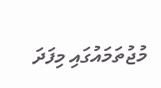މުޖުތަމައުގައި މިފަދަ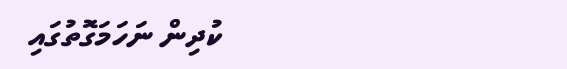ކުދިން ނަހަމަގޮތުގައި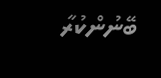ބޭނުންކުރާ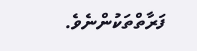ފަރާތްތަކުންނެވެ.